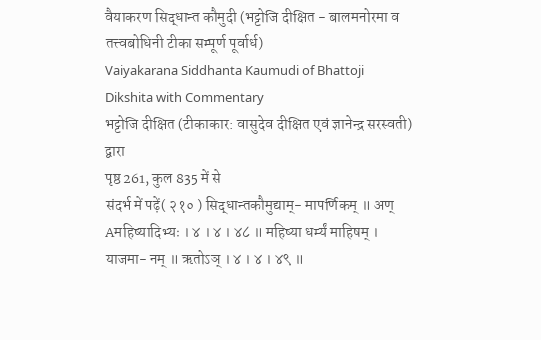वैयाकरण सिद्धान्त कौमुदी (भट्टोजि दीक्षित - बालमनोरमा व तत्त्वबोधिनी टीका सम्पूर्ण पूर्वार्ध)
Vaiyakarana Siddhanta Kaumudi of Bhattoji Dikshita with Commentary
भट्टोजि दीक्षित (टीकाकार: वासुदेव दीक्षित एवं ज्ञानेन्द्र सरस्वती) द्वारा
पृष्ठ 261, कुल 835 में से
संदर्भ में पढ़ें( २१० ) सिद्धान्तकौमुद्याम्- मापर्णिकम् ॥ अण् Aमहिष्यादिभ्यः । ४ । ४ । ४८ ॥ महिष्या धर्म्यं माहिषम् । याजमा- नम् ॥ ऋतोऽञ् । ४ । ४ । ४९ ॥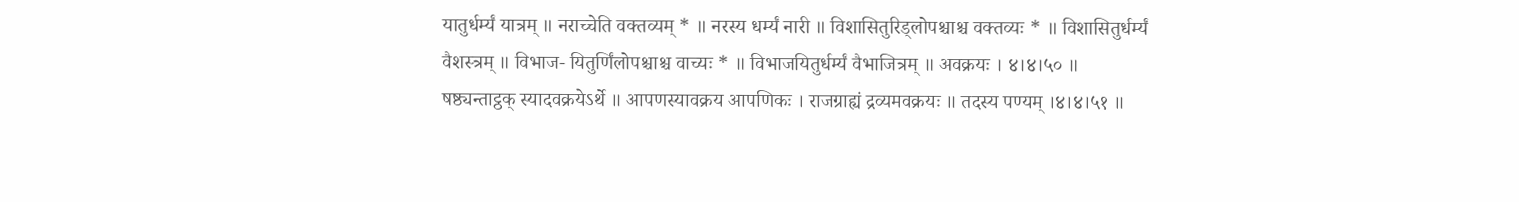यातुर्धर्म्यं यात्रम् ॥ नराच्चेति वक्तव्यम् * ॥ नरस्य धर्म्यं नारी ॥ विशासितुरिड्लोपश्चाश्च वक्तव्यः * ॥ विशासितुर्धर्म्यं वैशस्त्रम् ॥ विभाज- यितुर्णिंलोपश्चाश्च वाच्यः * ॥ विभाजयितुर्धर्म्यं वैभाजित्रम् ॥ अवक्रयः । ४।४।५० ॥ षष्ठ्यन्ताट्ठक् स्यादवक्रयेऽर्थे ॥ आपणस्यावक्रय आपणिकः । राजग्राह्यं द्रव्यमवक्रयः ॥ तदस्य पण्यम् ।४।४।५१ ॥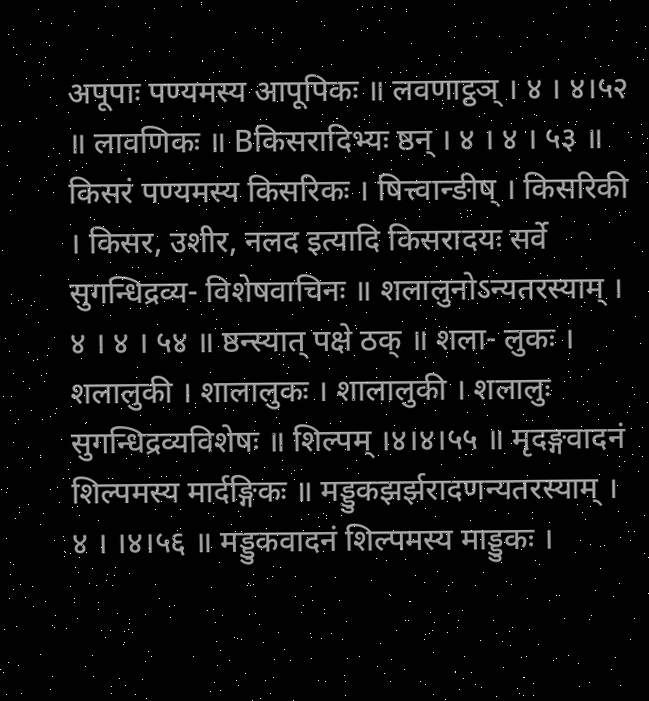अपूपाः पण्यमस्य आपूपिकः ॥ लवणाट्ठञ् । ४ । ४।५२ ॥ लावणिकः ॥ Bकिसरादिभ्यः ष्ठन् । ४ । ४ । ५३ ॥ किसरं पण्यमस्य किसरिकः । षित्त्वान्ङीष् । किसरिकी । किसर, उशीर, नलद इत्यादि किसरादयः सर्वे सुगन्धिद्रव्य- विशेषवाचिनः ॥ शलालुनोऽन्यतरस्याम् । ४ । ४ । ५४ ॥ ष्ठन्स्यात् पक्षे ठक् ॥ शला- लुकः । शलालुकी । शालालुकः । शालालुकी । शलालुः सुगन्धिद्रव्यविशेषः ॥ शिल्पम् ।४।४।५५ ॥ मृदङ्गवादनं शिल्पमस्य मार्दङ्गिकः ॥ मड्डुकझर्झरादणन्यतरस्याम् । ४ । ।४।५६ ॥ मड्डुकवादनं शिल्पमस्य माड्डुकः ।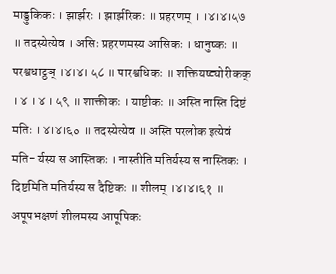माड्डुकिकः । झार्झरः । झार्झरिकः ॥ प्रहरणम् । ।४।४।५७ ॥ तदस्येत्येव । असिः प्रहरणमस्य आसिकः । धानुष्कः ॥ परश्वधाट्ठञ् ।४।४। ५८ ॥ पारश्वधिकः ॥ शक्तियष्ट्योरीकक् । ४ । ४ । ५९ ॥ शाक्तीकः । याष्टीकः ॥ अस्ति नास्ति दिष्टं मतिः । ४।४।६० ॥ तदस्येत्येव ॥ अस्ति परलोक इत्येवं मति- र्यस्य स आस्तिकः । नास्तीति मतिर्यस्य स नास्तिकः । दिष्टमिति मतिर्यस्य स दैष्टिकः ॥ शीलम् ।४।४।६१ ॥ अपूपभक्षणं शीलमस्य आपूपिकः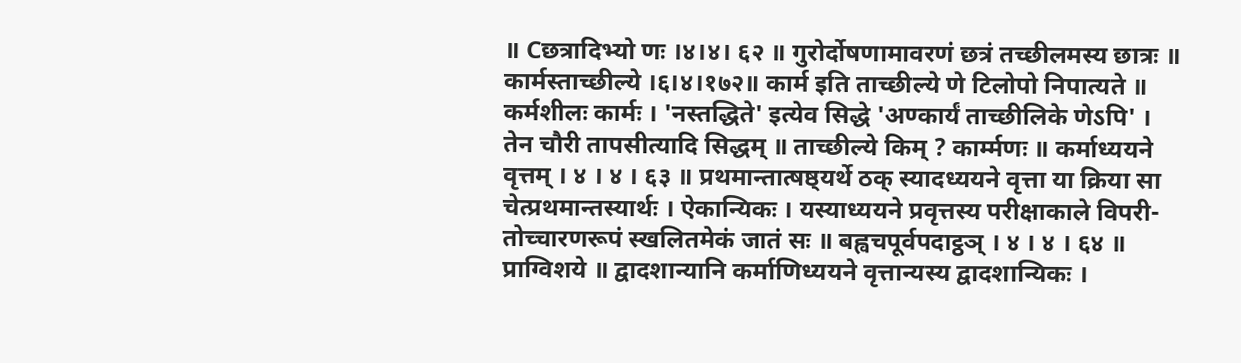॥ Cछत्रादिभ्यो णः ।४।४। ६२ ॥ गुरोर्दोषणामावरणं छत्रं तच्छीलमस्य छात्रः ॥ कार्मस्ताच्छील्ये ।६।४।१७२॥ कार्म इति ताच्छील्ये णे टिलोपो निपात्यते ॥ कर्मशीलः कार्मः । 'नस्तद्धिते' इत्येव सिद्धे 'अण्कार्यं ताच्छीलिके णेऽपि' । तेन चौरी तापसीत्यादि सिद्धम् ॥ ताच्छील्ये किम् ? कार्म्मणः ॥ कर्माध्ययने वृत्तम् । ४ । ४ । ६३ ॥ प्रथमान्तात्षष्ठ्यर्थे ठक् स्यादध्ययने वृत्ता या क्रिया सा चेत्प्रथमान्तस्यार्थः । ऐकान्यिकः । यस्याध्ययने प्रवृत्तस्य परीक्षाकाले विपरी- तोच्चारणरूपं स्खलितमेकं जातं सः ॥ बह्वचपूर्वपदाट्ठञ् । ४ । ४ । ६४ ॥ प्राग्विशये ॥ द्वादशान्यानि कर्माणिध्ययने वृत्तान्यस्य द्वादशान्यिकः ।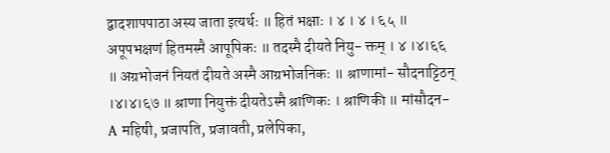द्वादशापपाठा अस्य जाता इत्यर्थः ॥ हितं भक्षाः । ४ । ४ । ६५ ॥ अपूपभक्षणं हितमस्मै आपूपिकः ॥ तदस्मै दीयते नियु- क्तम् । ४ ।४।६६ ॥ अग्रभोजनं नियतं दीयते अस्मै आग्रभोजनिकः ॥ श्राणामां- सौदनाट्टिठन् ।४।४।६७ ॥ श्राणा नियुक्तं दीयतेऽस्मै श्राणिकः । श्राणिकी ॥ मांसौदन- A महिषी, प्रजापति, प्रजावती, प्रलेपिका,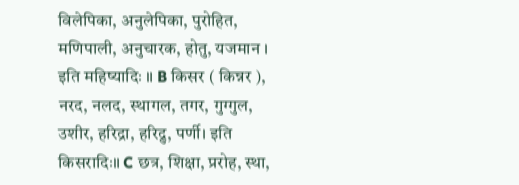विलेपिका, अनुलेपिका, पुरोहित, मणिपाली, अनुचारक, होतु, यजमान । इति महिष्यादिः ॥ B किसर ( किन्नर ), नरद, नलद, स्थागल, तगर, गुग्गुल, उशीर, हरिद्रा, हरिद्रु, पर्णी। इति किसरादिः॥ C छत्र, शिक्षा, प्ररोह, स्था,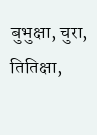बुभुक्षा, चुरा, तितिक्षा,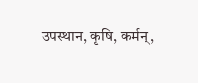उपस्थान, कृषि, कर्मन्,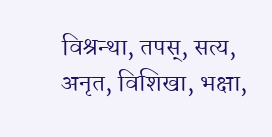विश्रन्था, तपस्, सत्य, अनृत, विशिखा, भक्षा,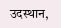उदस्थान,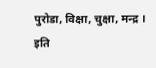पुरोडा, विक्षा, चुक्षा, मन्द्र । इति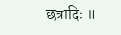छत्रादिः ॥